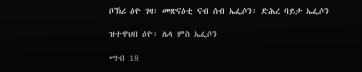ቦኽሪ ዕዮ ገዛ፡ መጽናዕቲ ናብ ሰብ ኤፌሶን፡ ድሕረ ባይታ ኤፌሶን

ዝተዋህበ ዕዮ፡ ሌላ ምስ ኤፌሶን

•ግብ 18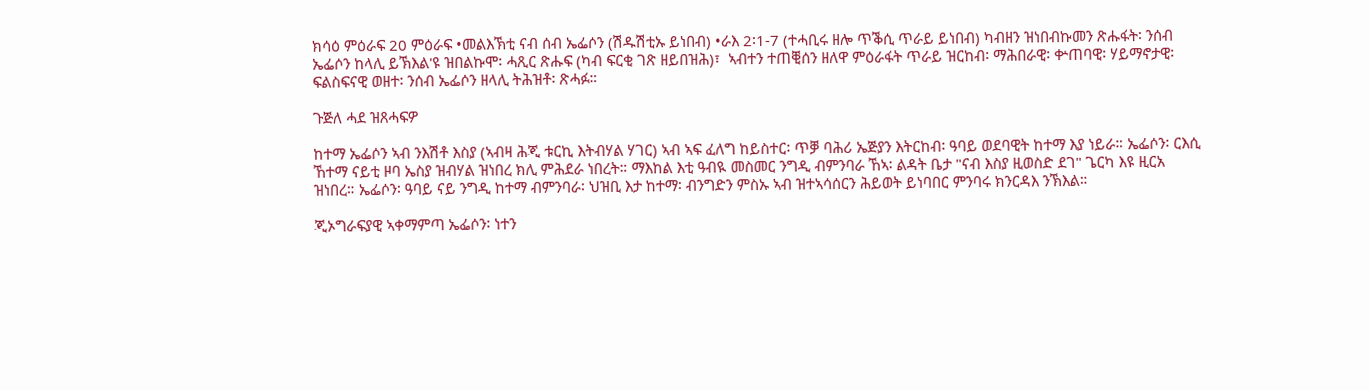ክሳዕ ምዕራፍ 20 ምዕራፍ •መልእኽቲ ናብ ሰብ ኤፌሶን (ሽዱሽቲኡ ይነበብ) •ራእ 2፡1-7 (ተሓቢሩ ዘሎ ጥቕሲ ጥራይ ይነበብ) ካብዘን ዝነበብኩመን ጽሑፋት፡ ንሰብ ኤፌሶን ከላሊ ይኽእል'ዩ ዝበልኩሞ፡ ሓጺር ጽሑፍ (ካብ ፍርቂ ገጽ ዘይበዝሕ)፣  ኣብተን ተጠቒሰን ዘለዋ ምዕራፋት ጥራይ ዝርከብ፡ ማሕበራዊ፡ ቍጠባዊ፡ ሃይማኖታዊ፡ ፍልስፍናዊ ወዘተ፡ ንሰብ ኤፌሶን ዘላሊ ትሕዝቶ፡ ጽሓፉ።

ጉጅለ ሓደ ዝጸሓፍዎ

ከተማ ኤፌሶን ኣብ ንእሽቶ እስያ (ኣብዛ ሕጂ ቱርኪ እትብሃል ሃገር) ኣብ ኣፍ ፈለግ ከይስተር፡ ጥቓ ባሕሪ ኤጅያን እትርከብ፡ ዓባይ ወደባዊት ከተማ እያ ነይራ። ኤፌሶን፡ ርእሲ ኸተማ ናይቲ ዞባ ኤስያ ዝብሃል ዝነበረ ክሊ ምሕደራ ነበረት። ማእከል እቲ ዓብዪ መስመር ንግዲ ብምንባራ ኸኣ፡ ልዳት ቤታ "ናብ እስያ ዚወስድ ደገ" ጌርካ እዩ ዚርአ ዝነበረ። ኤፌሶን፡ ዓባይ ናይ ንግዲ ከተማ ብምንባራ፡ ህዝቢ እታ ከተማ፡ ብንግድን ምስኡ ኣብ ዝተኣሳሰርን ሕይወት ይነባበር ምንባሩ ክንርዳእ ንኽእል።

ጂኦግራፍያዊ ኣቀማምጣ ኤፌሶን፡ ነተን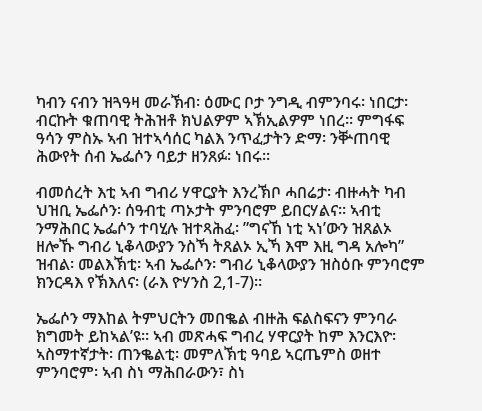ካብን ናብን ዝጓዓዛ መራኽብ፡ ዕሙር ቦታ ንግዲ ብምንባሩ፡ ነበርታ፡ ብርኩት ቁጠባዊ ትሕዝቶ ክህልዎም ኣኽኢልዎም ነበረ። ምግፋፍ ዓሳን ምስኡ ኣብ ዝተኣሳሰር ካልእ ንጥፈታትን ድማ፡ ንቝጠባዊ ሕውየት ሰብ ኤፌሶን ባይታ ዘንጸፉ፡ ነበሩ።

ብመሰረት እቲ ኣብ ግብሪ ሃዋርያት እንረኽቦ ሓበሬታ፡ ብዙሓት ካብ ህዝቢ ኤፌሶን፡ ሰዓብቲ ጣኦታት ምንባሮም ይበርሃልና። ኣብቲ ንማሕበር ኤፌሶን ተባሂሉ ዝተጻሕፈ፡ ”ግናኸ ነቲ ኣነ’ውን ዝጸልኦ ዘሎኹ ግብሪ ኒቆላውያን ንስኻ ትጸልኦ ኢኻ እሞ እዚ ግዳ አሎካ” ዝብል፡ መልእኽቲ፡ ኣብ ኤፌሶን፡ ግብሪ ኒቆላውያን ዝስዕቡ ምንባሮም ክንርዳእ የኽእለና፡ (ራእ ዮሃንስ 2,1-7)።

ኤፌሶን ማእከል ትምህርትን መበቈል ብዙሕ ፍልስፍናን ምንባራ ክግመት ይከኣል’ዩ። ኣብ መጽሓፍ ግብረ ሃዋርያት ከም እንርእዮ፡ ኣስማተኛታት፡ ጠንቈልቲ፡ መምለኽቲ ዓባይ ኣርጤምስ ወዘተ ምንባሮም፡ ኣብ ስነ ማሕበራውን፣ ስነ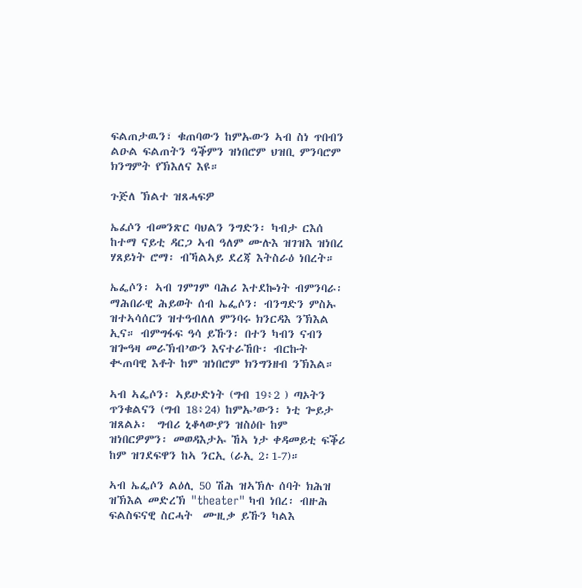ፍልጠታዉን፣ ቁጠባውን ከምኡውን ኣብ ስነ ጥበብን ልዑል ፍልጠትን ዓቕምን ዝነበሮም ህዝቢ ምንባሮም ክንግምት የኽእለና እዩ።

ጉጅለ ኽልተ ዝጸሓፍዎ

ኤፈሶን ብመንጽር ባህልን ንግድን፡ ካብታ ርእሰ ከተማ ናይቲ ዳርጋ ኣብ ዓለም ሙሉእ ዝገዝእ ዝነበረ ሃጸይነት ሮማ፡ ብኻልኣይ ደረጃ እትስራዕ ነበረት።

ኤፌሶን፡ ኣብ ገምገም ባሕሪ እተደኰነት ብምንባራ፡ ማሕበራዊ ሕይወት ሰብ ኤፌሶን፡ ብንግድን ምስኡ ዝተኣሳሰርን ዝተዓብለለ ምንባሩ ክንርዳእ ንኽእል ኢና። ብምግፋፍ ዓሳ ይኹን፡ በተን ካብን ናብን ዝጐዓዛ መራኽብ’ውን እናተራኸቡ፡ ብርኩት ቊጠባዊ እቶት ከም ዝነበሮም ክንግንዘብ ንኽእል።

ኣብ ኣፌሶን፡ ኣይሁድነት (ግብ 19፥2 ) ጣኦትን ጥንቁልናን (ግብ 18፥24) ከምኡ’ውን፡ ነቲ ጐይታ  ዝጸልኦ፡  ግብሪ ኒቆላውያን ዝስዕቡ ከም ዝነበርዎምን፡ መወዳእታኡ ኸኣ ነታ ቀዳመይቲ ፍቕሪ ከም ዝገደፍዋን ከኣ ንርኢ (ራኢ 2፡1-7)።

ኣብ ኤፌሶን ልዕሊ 50 ሽሕ ዝኣኽሉ ሰባት ክሕዝ ዝኽእል መድረኽ "theater" ካብ ነበረ፡ ብዙሕ ፍልስፍናዊ ስርሓት  ሙዚቃ ይኹን ካልእ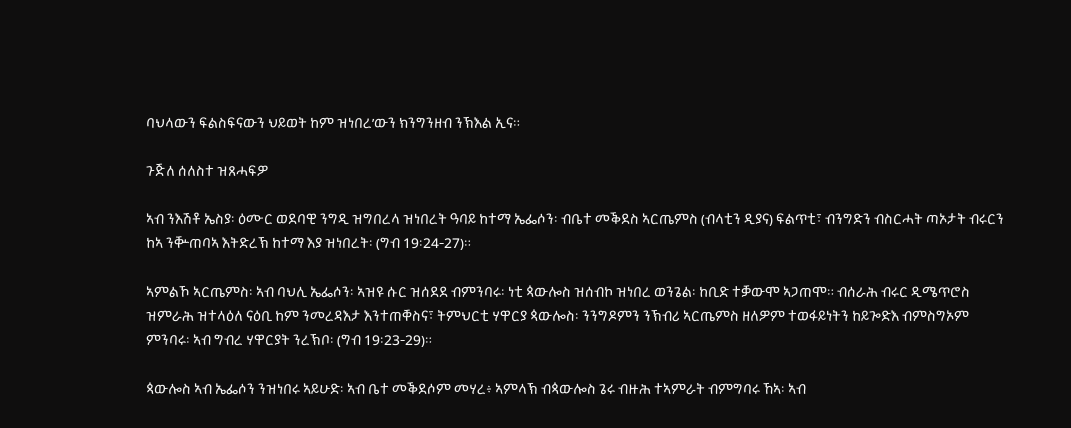ባህላውን ፍልስፍናውን ህይወት ከም ዝነበረ’ውን ክንግንዘብ ንኽእል ኢና።

ጉጅለ ሰለስተ ዝጸሓፍዎ

ኣብ ንእሽቶ ኤስያ፡ ዕሙር ወደባዊ ንግዲ ዝግበረላ ዝነበረት ዓባይ ከተማ ኤፌሶን፡ ብቤተ መቕደስ ኣርጤምስ (ብላቲን ዲያና) ፍልጥቲ፣ ብንግድን ብስርሓት ጣኦታት ብሩርን ከኣ ንቝጠባኣ እትድረኽ ከተማ እያ ዝነበረት፡ (ግብ 19፡24-27)።

ኣምልኾ ኣርጤምስ፡ ኣብ ባህሊ ኤፌሶን፡ ኣዝዩ ሱር ዝሰደደ ብምንባሩ፡ ነቲ ጳውሎስ ዝሰብኮ ዝነበረ ወንጌል፡ ከቢድ ተቓውሞ ኣጋጠሞ። ብሰራሕ ብሩር ዲሜጥሮስ ዝምራሕ ዝተላዕለ ናዕቢ ከም ንመረዳእታ እንተጠቐስና፣ ትምህርቲ ሃዋርያ ጳውሎስ፡ ንንግዶምን ንኽብሪ ኣርጤምስ ዘለዎም ተወፋይነትን ከይጐድእ ብምስግኦም ምንባሩ፡ ኣብ ግብረ ሃዋርያት ንረኽቦ፡ (ግብ 19፡23-29)።

ጳውሎስ ኣብ ኤፌሶን ንዝነበሩ ኣይሁድ፡ ኣብ ቤተ መቕደሶም መሃረ፥ ኣምላኽ ብጳውሎስ ጌሩ ብዙሕ ተኣምራት ብምግባሩ ኸኣ፡ ኣብ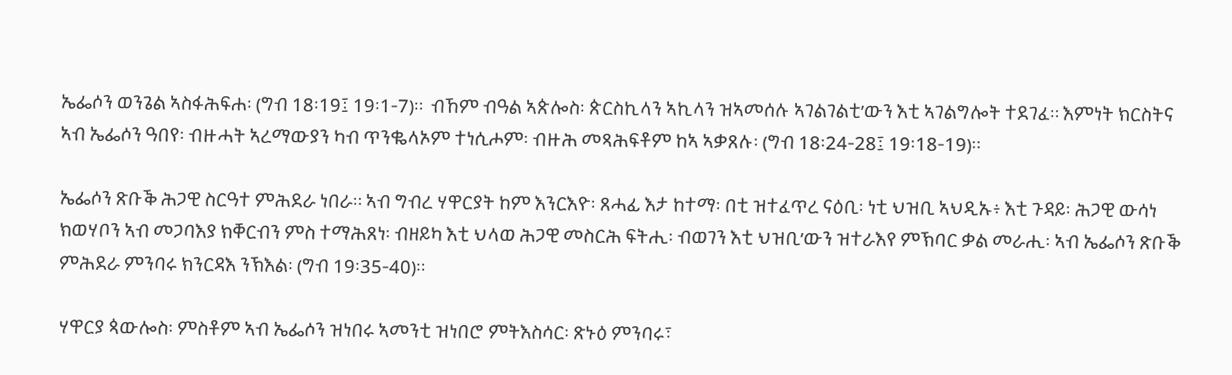ኤፌሶን ወንጌል ኣስፋሕፍሐ፡ (ግብ 18፡19፤ 19፡1-7)።  ብኸም ብዓል ኣጵሎስ፡ ጵርስኪላን ኣኪላን ዝኣመሰሉ ኣገልገልቲ’ውን እቲ ኣገልግሎት ተደገፈ። እምነት ክርስትና ኣብ ኤፌሶን ዓበየ፡ ብዙሓት ኣረማውያን ካብ ጥንቈላኦም ተነሲሖም፡ ብዙሕ መጻሕፍቶም ከኣ ኣቃጸሉ፡ (ግብ 18፡24-28፤ 19፡18-19)።

ኤፌሶን ጽቡቕ ሕጋዊ ስርዓተ ምሕደራ ነበራ። ኣብ ግብረ ሃዋርያት ከም እንርእዮ፡ ጸሓፊ እታ ከተማ፡ በቲ ዝተፈጥረ ናዕቢ፡ ነቲ ህዝቢ ኣህዲኡ፥ እቲ ጉዳይ፡ ሕጋዊ ውሳነ ክወሃቦን ኣብ መጋባእያ ክቐርብን ምስ ተማሕጸነ፡ ብዘይካ እቲ ህላወ ሕጋዊ መስርሕ ፍትሒ፡ ብወገን እቲ ህዝቢ’ውን ዝተራእየ ምኽባር ቃል መራሒ፡ ኣብ ኤፌሶን ጽቡቕ ምሕደራ ምንባሩ ክንርዳእ ንኽእል፡ (ግብ 19፡35-40)።

ሃዋርያ ጳውሎስ፡ ምስቶም ኣብ ኤፌሶን ዝነበሩ ኣመንቲ ዝነበሮ ምትእስሳር፡ ጽኑዕ ምንባሩ፣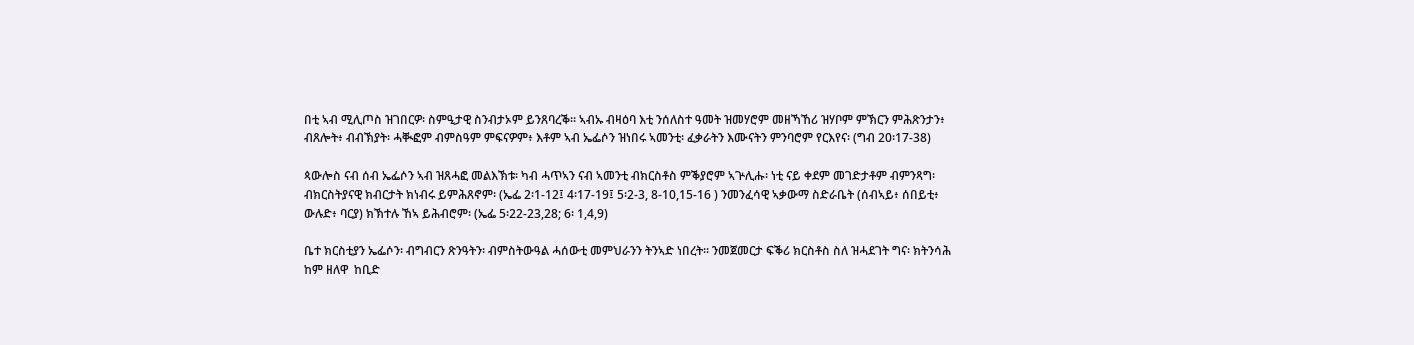በቲ ኣብ ሚሊጦስ ዝገበርዎ፡ ስምዒታዊ ስንብታኦም ይንጸባረቕ። ኣብኡ ብዛዕባ እቲ ንሰለስተ ዓመት ዝመሃሮም መዘኻኸሪ ዝሃቦም ምኽርን ምሕጽንታን፥  ብጸሎት፥ ብብኽያት፡ ሓቚፎም ብምስዓም ምፍናዎም፥ እቶም ኣብ ኤፌሶን ዝነበሩ ኣመንቲ፡ ፈቃራትን እሙናትን ምንባሮም የርእየና፡ (ግብ 20፡17-38)

ጳውሎስ ናብ ሰብ ኤፌሶን ኣብ ዝጸሓፎ መልእኽቱ፡ ካብ ሓጥኣን ናብ ኣመንቲ ብክርስቶስ ምቕያሮም ኣጕሊሑ፡ ነቲ ናይ ቀደም መገድታቶም ብምንጻግ፡ ብክርስትያናዊ ክብርታት ክነብሩ ይምሕጸኖም፡ (ኤፌ 2፡1-12፤ 4፡17-19፤ 5፡2-3, 8-10,15-16 ) ንመንፈሳዊ ኣቃውማ ስድራቤት (ሰብኣይ፥ ሰበይቲ፥ ውሉድ፥ ባርያ) ክኽተሉ ኸኣ ይሕብሮም፡ (ኤፌ 5፡22-23,28; 6፡ 1,4,9)

ቤተ ክርስቲያን ኤፌሶን፡ ብግብርን ጽንዓትን፡ ብምስትውዓል ሓሰውቲ መምህራንን ትንኣድ ነበረት። ንመጀመርታ ፍቕሪ ክርስቶስ ስለ ዝሓደገት ግና፡ ክትንሳሕ ከም ዘለዋ  ከቢድ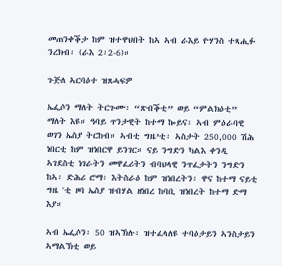መጠንቀቕታ ከም ዝተዋህበት ከኣ ኣብ ራእይ ዮሃንስ ተጻሒፉ ንረክብ፡ (ራእ 2፡2-6)።

ጉጅለ ኣርባዕተ ዝጸሓፍዎ

ኤፌሶን ማለት ትርጉሙ፡ “ጽብቕቲ” ወይ “ምልክዕቲ” ማለት እዩ። ዓባይ ጥንታዊት ከተማ ኰይና፡ ኣብ ምዕራባዊ ወገን ኤስያ ትርከብ። ኣብቲ ግዜ’ቲ፡ ኣስታት 250,000 ሽሕ ነበርቲ ከም ዝነበርዋ ይንገር። ናይ ንግድን ካልእ ቀንዲ ኣገደስቲ ነገራትን መዋፈሪትን ብባህላዊ ንጥፈታትን ንግድን ከኣ፡ ድሕሪ ሮማ፡ እትስራዕ ከም ዝነበረትን፡ ዋና ከተማ ናይቲ ግዜ 'ቲ ዞባ ኤስያ ዝብሃል ዘነበረ ከባቢ ዝነበረት ከተማ ድማ እያ።

ኣብ ኤፌሶን፡ 50 ዝኣኽሉ፡ ዝተፈላለዩ ተባዕታይን ኣንስታይን ኣማልኽቲ ወይ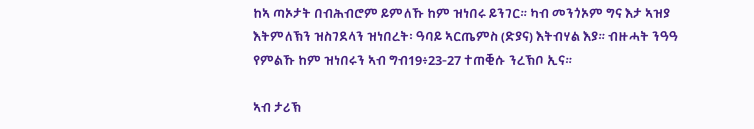ከኣ ጣኦታት በብሕብሮም ይምለኹ ከም ዝነበሩ ይንገር። ካብ መንጎኦም ግና እታ ኣዝያ እትምለኽን ዝስገደላን ዝነበረት፡ ዓባይ ኣርጤምስ (ድያና) እትብሃል እያ። ብዙሓት ንዓዓ የምልኹ ከም ዝነበሩን ኣብ ግብ19፥23-27 ተጠቒሱ ንረኽቦ ኢና።

ኣብ ታሪኽ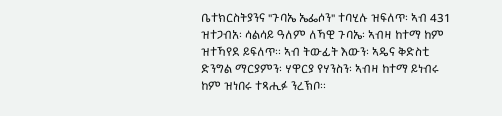ቤተክርስትያንና "ጉባኤ ኤፌሶን" ተባሂሉ ዝፍለጥ፡ ኣብ 431 ዝተጋብአ፡ ሳልሳይ ዓለም ለኻዊ ጉባኤ፡ ኣብዛ ከተማ ከም ዝተኻየደ ይፍለጥ። ኣብ ትውፊት እውን፡ ኣዴና ቅድስቲ ድንግል ማርያምን፡ ሃዋርያ የሃንስን፡ ኣብዛ ከተማ ይነብሩ ከም ዝነበሩ ተጻሒፉ ንረኽቦ።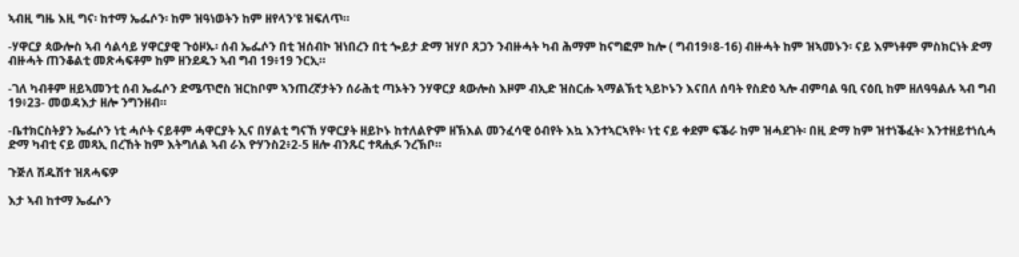ኣብዚ ግዜ እዚ ግና፡ ከተማ ኤፌሶን፡ ከም ዝዓነወትን ከም ዘየላን'ዩ ዝፍለጥ።

-ሃዋርያ ጳውሎስ ኣብ ሳልሳይ ሃዋርያዊ ጉዕዞኡ፡ ሰብ ኤፌሶን በቲ ዝሰብኮ ዝነበረን በቲ ጐይታ ድማ ዝሃቦ ጸጋን ንብዙሓት ካብ ሕማም ከናግፎም ከሎ ( ግብ19፥8-16) ብዙሓት ከም ዝኣመኑን፡ ናይ እምነቶም ምስክርነት ድማ ብዙሓት ጠንቆልቲ መጽሓፍቶም ከም ዘንደዱን ኣብ ግብ 19፥19 ንርኢ።

-ገለ ካብቶም ዘይኣመንቲ ሰብ ኤፌሶን ድሜጥሮስ ዝርከቦም ኣንጠረኛታትን ሰራሕቲ ጣኦትን ንሃዋርያ ጳውሎስ እዞም ብኢድ ዝስርሑ ኣማልኽቲ ኣይኮኑን እናበለ ሰባት የስድዕ ኣሎ ብምባል ዓቢ ናዕቢ ከም ዘለዓዓልሉ ኣብ ግብ 19፥23- መወዳእታ ዘሎ ንግንዘብ።

-ቤተክርስትያን ኤፌሶን ነቲ ሓሶት ናይቶም ሓዋርያት ኢና በሃልቲ ግናኸ ሃዋርያት ዘይኮኑ ከተለልዮም ዘኽእል መንፈሳዊ ዕብየት እኳ እንተኣርኣየት፡ ነቲ ናይ ቀደም ፍቕራ ከም ዝሓደገት፡ በዚ ድማ ከም ዝተነቕፈት፡ እንተዘይተነሲሓ ድማ ካብቲ ናይ መጻኢ በረኸት ከም እትግለል ኣብ ራእ ዮሃንስ2፥2-5 ዘሎ ብንጹር ተጻሒፉ ንረኽቦ።

ጉጅለ ሽዱሽተ ዝጸሓፍዎ

እታ ኣብ ከተማ ኤፌሶን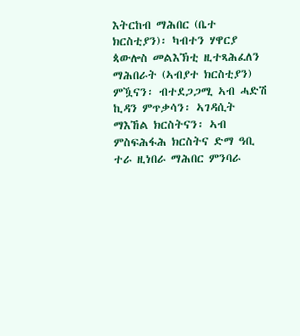እትርከብ ማሕበር (ቤተ ክርስቲያን)፡ ካብተን ሃዋርያ ጳውሎስ መልእኽቲ ዚተጻሕፈለን ማሕበራት (ኣብያተ ክርስቲያን) ምዃናን፡ ብተደጋጋሚ ኣብ ሓድሽ ኪዳን ምጥቃሳን፡ ኣገዳሲት ማእኸል ክርስትናን፡ ኣብ ምስፍሕፋሕ ክርስትና ድማ ዓቢ ተራ ዚነበራ ማሕበር ምንባራ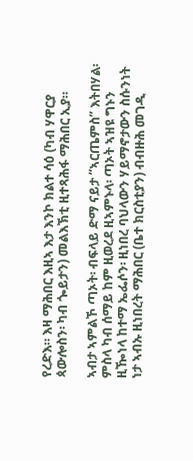የረድእ። እዛ ማሕበር እዚኣ እታ እንኮ ክልተ ሳዕ (ካብ ሃዋርያ ጳውሎስን፡ ካብ ጐይታን) መልእኽቲ ዚተጻሕፋ ማሕበር ኢያ።

ኣብታ ኣምልኾ ጣኦት፡ ብፍላይ ድማ ናይታ “ኣርጤምስ” እትበሃል፡ ምስላ ካብ ሰማይ ከም ዚወረደ ዚኣምኑላ፡ ጣኦት ኣዝዩ ግኑን ዚዀነላ ከተማ ኤፌሶን፡ ዚነበረ ባህላውን ሃይማኖታውን ስሱንነት ነታ ኣብኡ ዚነበረት ማሕበር (ቤተ ክርስቲያን) ብብዙሕ መገዲ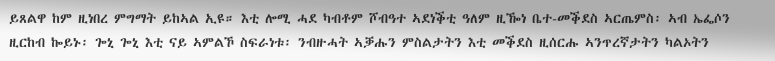ይጸልዋ ከም ዚነበረ ምግማት ይከኣል ኢዩ። እቲ ሎሚ ሓደ ካብቶም ሾብዓተ ኣደነቕቲ ዓለም ዚዀነ ቤተ-መቕደስ ኣርጤምስ፡ ኣብ ኤፌሶን ዚርከብ ኰይኑ፡ ጐኒ ጐኒ እቲ ናይ ኣምልኾ ስፍራነቱ፡ ንብዙሓት ኣቓሑን ምስልታትን እቲ መቕደስ ዚሰርሑ ኣንጥረኛታትን ካልኦትን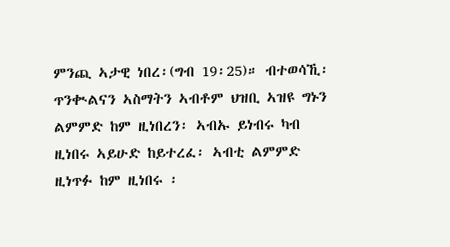ምንጪ ኣታዊ ነበረ፡(ግብ 19፡25)። ብተወሳኺ፡ጥንቊልናን ኣስማትን ኣብቶም ህዝቢ ኣዝዩ ግኑን ልምምድ ከም ዚነበረን፡ ኣብኡ ይነብሩ ካብ ዚነበሩ ኣይሁድ ከይተረፈ፡ ኣብቲ ልምምድ ዚነጥፉ ከም ዚነበሩ ፡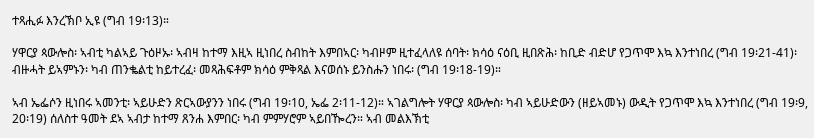ተጻሒፉ እንረኽቦ ኢዩ (ግብ 19፡13)።

ሃዋርያ ጳውሎስ፡ ኣብቲ ካልኣይ ጉዕዞኡ፡ ኣብዛ ከተማ እዚኣ ዚነበረ ስብከት እምበኣር፡ ካብዞም ዚተፈላለዩ ሰባት፡ ክሳዕ ናዕቢ ዚበጽሕ፡ ከቢድ ብድሆ የጋጥሞ እኳ እንተነበረ (ግብ 19፡21-41)፡ ብዙሓት ይኣምኑን፡ ካብ ጠንቈልቲ ከይተረፈ፡ መጻሕፍቶም ክሳዕ ምቅጻል እናወሰኑ ይንስሑን ነበሩ፡ (ግብ 19፡18-19)።

ኣብ ኤፌሶን ዚነበሩ ኣመንቲ፡ ኣይሁድን ጽርኣውያንን ነበሩ (ግብ 19፡10, ኤፌ 2፡11-12)። ኣገልግሎት ሃዋርያ ጳውሎስ፡ ካብ ኣይሁድውን (ዘይኣመኑ) ውዲት የጋጥሞ እኳ እንተነበረ (ግብ 19፡9, 20፡19) ሰለስተ ዓመት ደኣ ኣብታ ከተማ ጸንሐ እምበር፡ ካብ ምምሃሮም ኣይበዀረን። ኣብ መልእኽቲ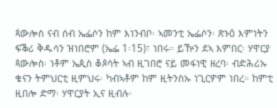ጳውሎስ ናብ ሰብ ኤፌሶን ከም እነንብቦ፡ ኣመንቲ ኤፌሶን፡ ጽኑዕ እምነትን ፍቕሪ ቅዱሳን ዝነበሮም (ኤፌ 1፡15)፣ ነበሩ። ይዅን ደኣ እምበር፡ ሃዋርያ ጳውሎስ፡ ነቶም ኤጲስ ቆጶሳት ኣብ ዚገበሮ ናይ መፋነዊ ዘረባ፡ ብድሕሪኡ ቄናን ትምህርቲ ዚምህሩ፡ ካብኣቶም ከም ዚትንስኡ ነጊርዎም ነበረ። ከምቲ ዚበሎ ድማ፡ ሃዋርያት ኢና ዚብሉ፡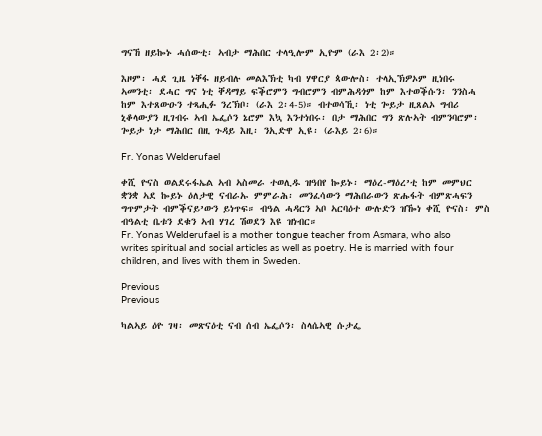ግናኸ ዘይኰኑ ሓሰውቲ፡ ኣብታ ማሕበር ተላዒሎም ኢዮም (ራእ 2፡2)።

እዞም፡ ሓደ ጊዜ ነቐፋ ዘይብሉ መልእኽቲ ካብ ሃዋርያ ጳውሎስ፡ ተላኢኽዎኦም ዚነበሩ ኣመንቲ፡ ደሓር ግና ነቲ ቐዳማይ ፍቕሮምን ግብሮምን ብምሕዳጎም ከም እተወቕሱን፡ ንንስሓ ከም እተጸውዑን ተጻሒፉ ንረኽቦ፡ (ራእ 2፡4-5)። ብተወሳኺ፡ ነቲ ጐይታ ዚጸልኦ ግብሪ ኒቆላውያን ዚገብሩ ኣብ ኤፌሶን ኔሮም እኳ እንተነበሩ፡ በታ ማሕበር ግን ጽሉኣት ብምንባሮም፡ ጐይታ ነታ ማሕበር በዚ ጉዳይ እዚ፡ ንኢድዋ ኢዩ፡ (ራእይ 2፡6)።

Fr. Yonas Welderufael

ቀሺ ዮናስ ወልደሩፋኤል ኣብ ኣስመራ ተወሊዱ ዝዓበየ ኰይኑ፡ ማዕረ-ማዕረ’ቲ ከም መምህር ቋንቋ ኣደ ኰይኑ ዕለታዊ ናብራኡ ምምራሕ፡ መንፈሳውን ማሕበራውን ጽሑፋት ብምጽሓፍን ግጥምታት ብምቕናይ’ውን ይነጥፍ። ብዓል ሓዳርን ኣቦ ኣርባዕተ ውሉድን ዝዀነ ቀሺ ዮናስ፡ ምስ ብዓልቲ ቤቱን ደቁን ኣብ ሃገረ ሽወደን እዩ ዝነብር።
Fr. Yonas Welderufael is a mother tongue teacher from Asmara, who also writes spiritual and social articles as well as poetry. He is married with four children, and lives with them in Sweden.

Previous
Previous

ካልኣይ ዕዮ ገዛ፡ መጽናዕቲ ናብ ሰብ ኤፌሶን፡ ስላሴኣዊ ሱታፌ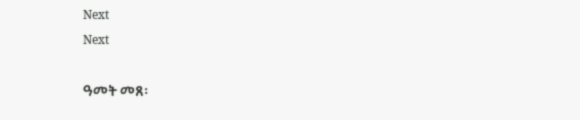Next
Next

ዓመት መጸ፡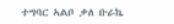ተግባር ኣልቦ ቃለ ቡራኬ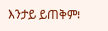እንታይ ይጠቅም፧